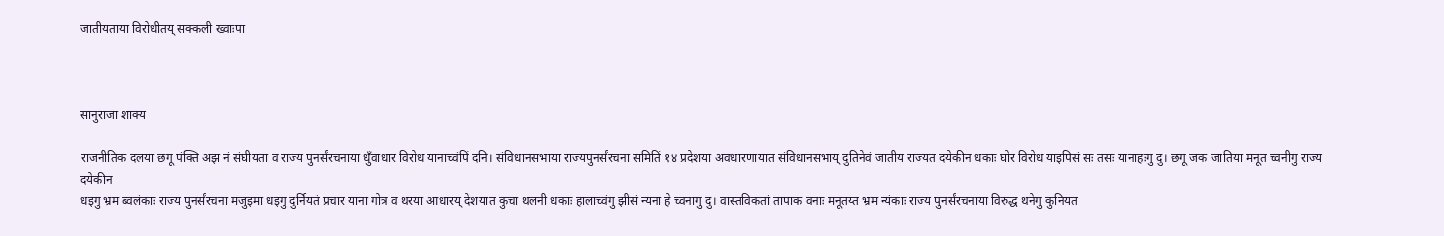जातीयताया विरोधीतय् सक्कली ख्वाःपा



सानुराजा शाक्य

राजनीतिक दलया छगू पंक्ति अझ नं संघीयता व राज्य पुनर्संरचनाया धुँवाधार विरोध यानाच्वंपिं दनि। संविधानसभाया राज्यपुनर्संरचना समितिं १४ प्रदेशया अवधारणायात संविधानसभाय् दुतिनेवं जातीय राज्यत दयेकीन धकाः घोर विरोध याइपिसं सः तसः यानाहःगु दु। छगू जक जातिया मनूत च्वनीगु राज्य दयेकीन
धइगु भ्रम ब्वलंकाः राज्य पुनर्संरचना मजुइमा धइगु दुर्नियतं प्रचार याना गोत्र व थरया आधारय् देशयात कुचा थलनी धकाः हालाच्वंगु झीसं न्यना हे च्वनागु दु। वास्तविकतां तापाक वनाः मनूतय्त भ्रम न्यंकाः राज्य पुनर्संरचनाया विरुद्ध थनेगु कुनियत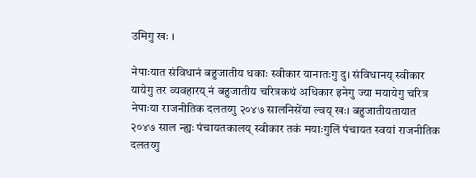उमिगु खः ।

नेपाःयात संविधानं बहुजातीय धकाः स्वीकार यानातःगु दु। संविधानय् स्वीकार यायेगु तर व्यवहारय् नं बहुजातीय चरित्रकथं अधिकार इनेगु ज्या मयायेगु चरित्र नेपाःया राजनीतिक दलतय्गु २०४७ सालनिसेंया ल्वय् खः। बहुजातीयतायात २०४७ साल न्ह्यः पंचायतकालय् स्वीकार तकं मयाःगुलिं पंचायत स्वयां राजनीतिक दलतय्गु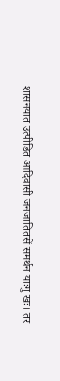शासनयात उत्पीडित आदिवासी जनजातितसें समर्थन याःगु खः। तर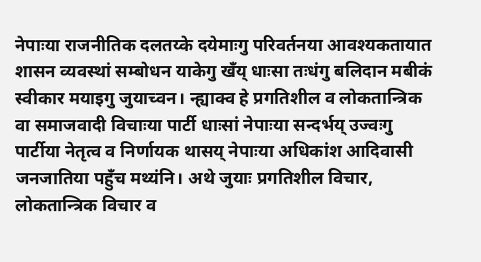नेपाःया राजनीतिक दलतय्के दयेमाःगु परिवर्तनया आवश्यकतायात शासन व्यवस्थां सम्बोधन याकेगु खँय् धाःसा तःधंगु बलिदान मबीकं स्वीकार मयाइगु जुयाच्वन। न्ह्याक्व हे प्रगतिशील व लोकतान्त्रिक वा समाजवादी विचाःया पार्टी धाःसां नेपाःया सन्दर्भय् उज्वःगु पार्टीया नेतृत्व व निर्णायक थासय् नेपाःया अधिकांश आदिवासी जनजातिया पहुँच मथ्यंनि। अथे जुयाः प्रगतिशील विचार, लोकतान्त्रिक विचार व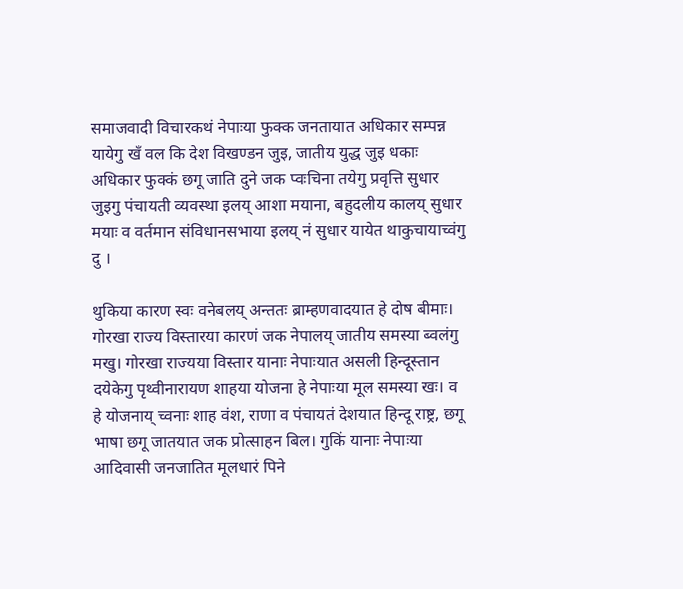समाजवादी विचारकथं नेपाःया फुक्क जनतायात अधिकार सम्पन्न यायेगु खँ वल कि देश विखण्डन जुइ, जातीय युद्ध जुइ धकाः अधिकार फुक्कं छगू जाति दुने जक प्वःचिना तयेगु प्रवृत्ति सुधार जुइगु पंचायती व्यवस्था इलय् आशा मयाना, बहुदलीय कालय् सुधार मयाः व वर्तमान संविधानसभाया इलय् नं सुधार यायेत थाकुचायाच्वंगु दु ।

थुकिया कारण स्वः वनेबलय् अन्ततः ब्राम्हणवादयात हे दोष बीमाः। गोरखा राज्य विस्तारया कारणं जक नेपालय् जातीय समस्या ब्वलंगु मखु। गोरखा राज्यया विस्तार यानाः नेपाःयात असली हिन्दूस्तान दयेकेगु पृथ्वीनारायण शाहया योजना हे नेपाःया मूल समस्या खः। व हे योजनाय् च्वनाः शाह वंश, राणा व पंचायतं देशयात हिन्दू राष्ट्र, छगू भाषा छगू जातयात जक प्रोत्साहन बिल। गुकिं यानाः नेपाःया आदिवासी जनजातित मूलधारं पिने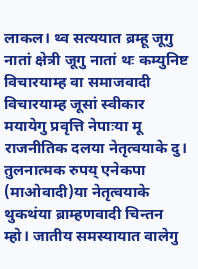लाकल। थ्व सत्ययात ब्रम्हू जूगु नातां क्षेत्री जूगु नातां थः कम्युनिष्ट विचारयाम्ह वा समाजवादी विचारयाम्ह जूसां स्वीकार मयायेगु प्रवृत्ति नेपाःया मू राजनीतिक दलया नेतृत्वयाके दु। तुलनात्मक रुपय् एनेकपा (माओवादी)या नेतृत्वयाके थुकथंया ब्राम्हणवादी चिन्तन म्हो। जातीय समस्यायात वालेगु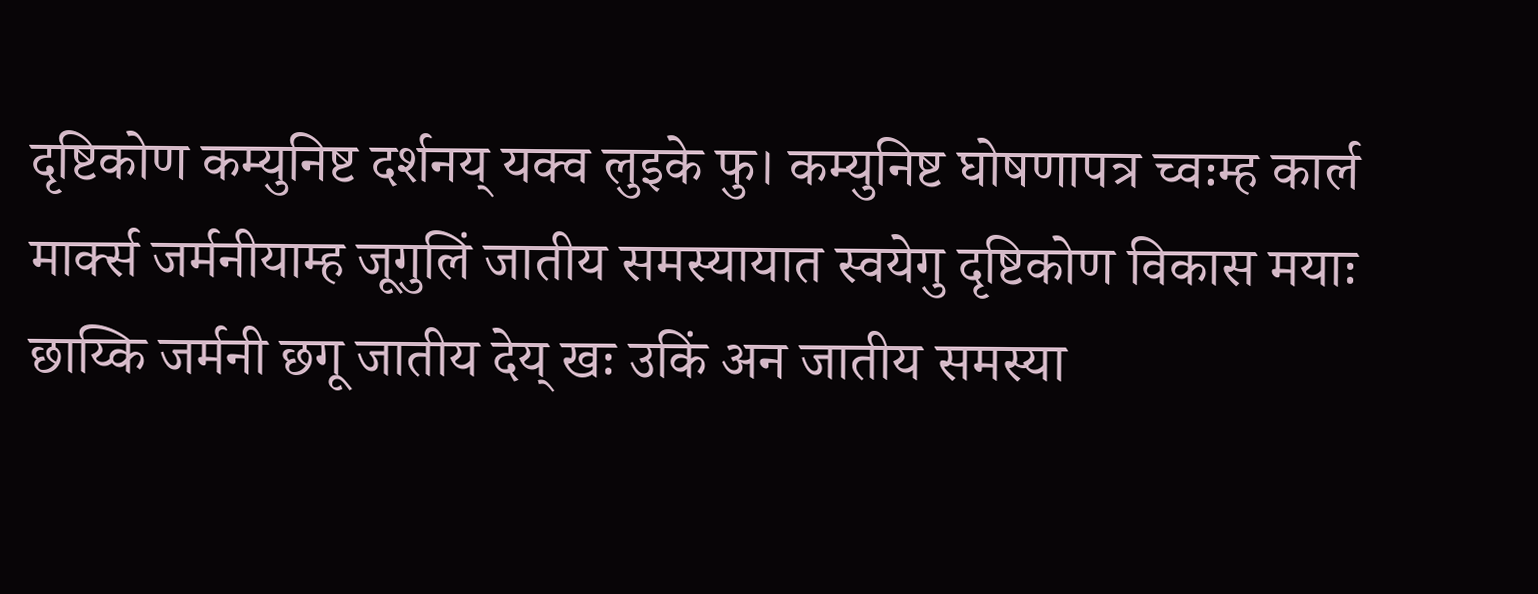दृष्टिकोण कम्युनिष्ट दर्शनय् यक्व लुइके फु। कम्युनिष्ट घोषणापत्र च्वःम्ह कार्ल मार्क्स जर्मनीयाम्ह जूगुलिं जातीय समस्यायात स्वयेगु दृष्टिकोण विकास मयाः छाय्कि जर्मनी छगू जातीय देय् खः उकिं अन जातीय समस्या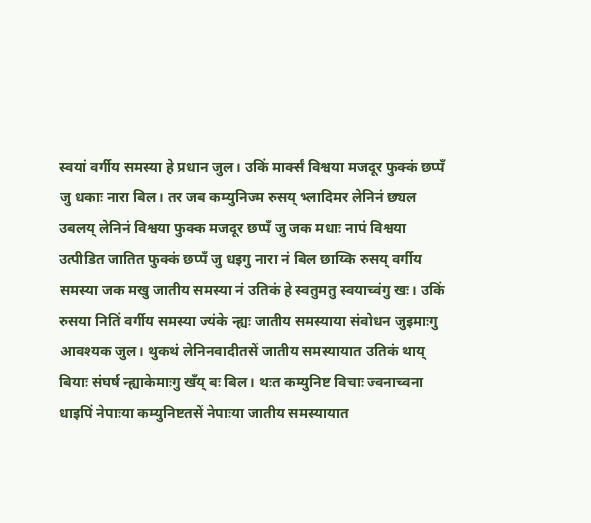स्वयां वर्गीय समस्या हे प्रधान जुल। उकिं मार्क्सं विश्वया मजदूर फुक्कं छप्पँ जु धकाः नारा बिल। तर जब कम्युनिज्म रुसय् भ्लादिमर लेनिनं छ्यल उबलय् लेनिनं विश्वया फुक्क मजदूर छप्पँ जु जक मधाः नापं विश्वया उत्पीडित जातित फुक्कं छप्पँ जु धइगु नारा नं बिल छाय्कि रुसय् वर्गीय समस्या जक मखु जातीय समस्या नं उतिकं हे स्वतुमतु स्वयाच्वंगु खः। उकिं रुसया नितिं वर्गीय समस्या ज्यंके न्ह्यः जातीय समस्याया संवोधन जुइमाःगु आवश्यक जुल। थुकथं लेनिनवादीतसें जातीय समस्यायात उतिकं थाय् बियाः संघर्ष न्ह्याकेमाःगु खँय् बः बिल। थःत कम्युनिष्ट विचाः ज्वनाच्वना धाइपिं नेपाःया कम्युनिष्टतसें नेपाःया जातीय समस्यायात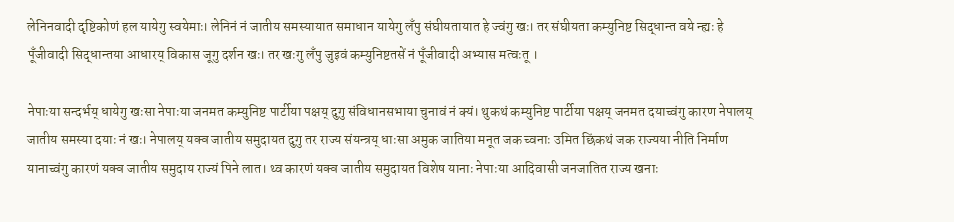लेनिनवादी दृष्टिकोणं हल यायेगु स्वयेमाः। लेनिनं नं जातीय समस्यायात समाधान यायेगु लँपु संघीयतायात हे ज्वंगु खः। तर संघीयता कम्युनिष्ट सिद्धान्त वये न्ह्यः हे पूँजीवादी सिद्धान्तया आधारय् विकास जूगु दर्शन खः। तर खःगु लँपु जुइवं कम्युनिष्टतसें नं पूँजीवादी अभ्यास मत्वःतू ।

नेपाःया सन्दर्भय् धायेगु खःसा नेपाःया जनमत कम्युनिष्ट पार्टीया पक्षय् दुगु संविधानसभाया चुनावं नं क्यं। थुकथं कम्युनिष्ट पार्टीया पक्षय् जनमत दयाच्वंगु कारण नेपालय् जातीय समस्या दयाः नं खः। नेपालय् यक्व जातीय समुदायत दुगु तर राज्य संयन्त्रय् धाःसा अमुक जातिया मनूत जक च्वनाः उमित छिंकथं जक राज्यया नीति निर्माण यानाच्वंगु कारणं यक्व जातीय समुदाय राज्यं पिने लात। थ्व कारणं यक्व जातीय समुदायत विशेष यानाः नेपाःया आदिवासी जनजातित राज्य खनाः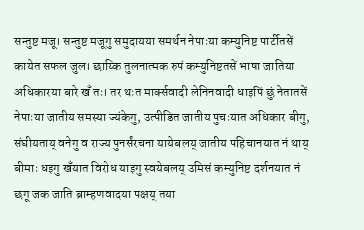सन्तुष्ट मजू। सन्तुष्ट मजूगु समुदायया समर्थन नेपाःया कम्युनिष्ट पार्टीतसें कायेत सफल जुल। छाय्कि तुलनात्मक रुपं कम्युनिष्टतसें भाषा जातिया अधिकारया बारे खँ तः। तर थःत मार्क्सवादी लेनिनवादी धाइपिं छुं नेतातसें नेपाःया जातीय समस्या ज्यंकेगु, उत्पीडित जातीय पुचःयात अधिकार बीगु, संघीयताय् वनेगु व राज्य पुनर्संरचना यायेबलय् जातीय पहिचानयात नं थाय् बीमाः धइगु खँयात विरोध याइगु स्वयेबलय् उमिसं कम्युनिष्ट दर्शनयात नं छगू जक जाति ब्राम्हणवादया पक्षय् तया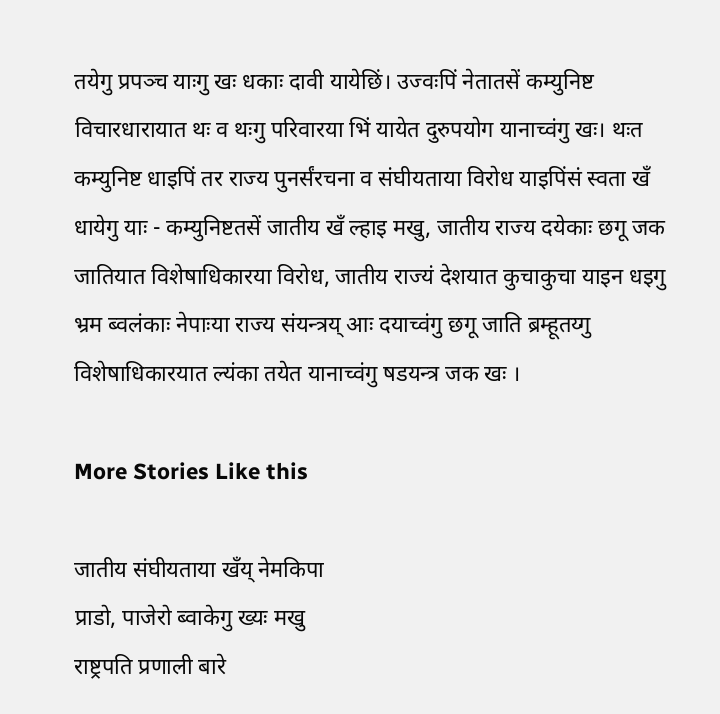तयेगु प्रपञ्च याःगु खः धकाः दावी यायेछिं। उज्वःपिं नेतातसें कम्युनिष्ट विचारधारायात थः व थःगु परिवारया भिं यायेत दुरुपयोग यानाच्वंगु खः। थःत कम्युनिष्ट धाइपिं तर राज्य पुनर्संरचना व संघीयताया विरोध याइपिंसं स्वता खँ धायेगु याः - कम्युनिष्टतसें जातीय खँ ल्हाइ मखु, जातीय राज्य दयेकाः छगू जक जातियात विशेषाधिकारया विरोध, जातीय राज्यं देशयात कुचाकुचा याइन धइगु भ्रम ब्वलंकाः नेपाःया राज्य संयन्त्रय् आः दयाच्वंगु छगू जाति ब्रम्हूतय्गु विशेषाधिकारयात ल्यंका तयेत यानाच्वंगु षडयन्त्र जक खः ।

More Stories Like this

जातीय संघीयताया खँय् नेमकिपा
प्राडो, पाजेरो ब्वाकेगु ख्यः मखु
राष्ट्रपति प्रणाली बारे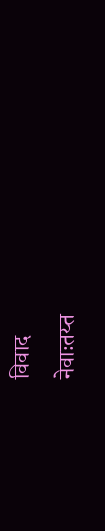विवाद
नेवाःतय्त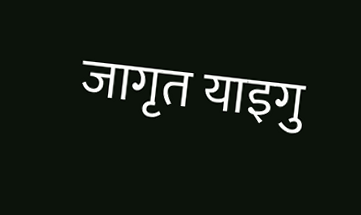जागृत याइगु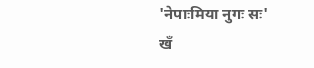'नेपाःमिया नुगः सः'
खँ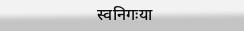स्वनिगःया